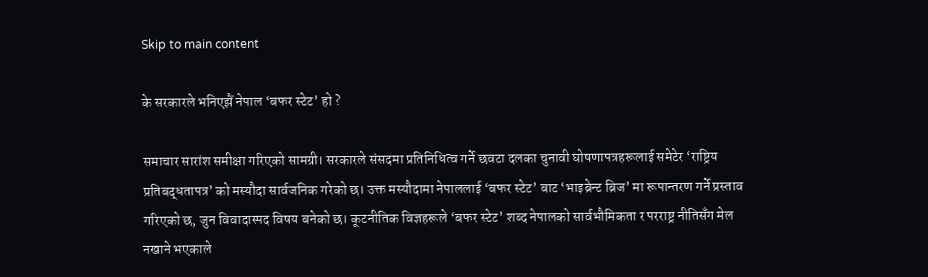Skip to main content

के सरकारले भनिएझैं नेपाल ‘बफर स्टेट’ हो ?

समाचार सारांश समीक्षा गरिएको सामग्री। सरकारले संसदमा प्रतिनिधित्व गर्ने छवटा दलका चुनावी घोषणापत्रहरूलाई समेटेर ‘राष्ट्रिय प्रतिबद्धतापत्र’ को मस्यौदा सार्वजनिक गरेको छ। उक्त मस्यौदामा नेपाललाई ‘बफर स्टेट’ बाट ‘भाइब्रेन्ट ब्रिज’ मा रूपान्तरण गर्ने प्रस्ताव गरिएको छ, जुन विवादास्पद विषय बनेको छ। कूटनीतिक विज्ञहरूले ‘बफर स्टेट’ शब्द नेपालको सार्वभौमिकता र परराष्ट्र नीतिसँग मेल नखाने भएकाले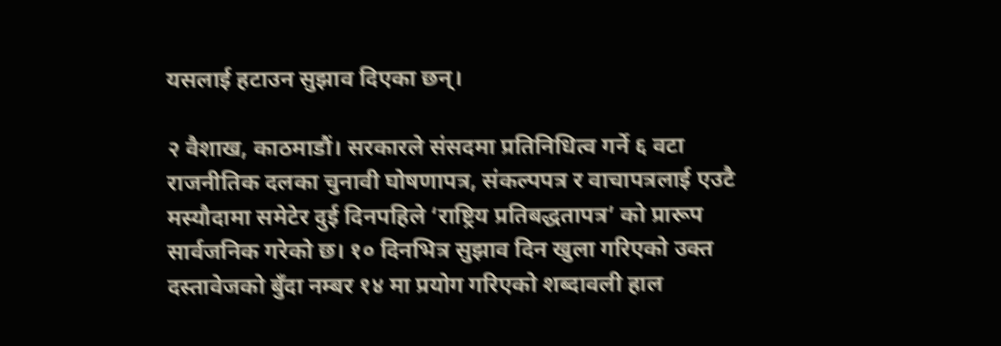यसलाई हटाउन सुझाव दिएका छन्।

२ वैशाख, काठमाडौं। सरकारले संसदमा प्रतिनिधित्व गर्ने ६ वटा राजनीतिक दलका चुनावी घोषणापत्र, संकल्पपत्र र वाचापत्रलाई एउटै मस्यौदामा समेटेर दुई दिनपहिले ‘राष्ट्रिय प्रतिबद्धतापत्र’ को प्रारूप सार्वजनिक गरेको छ। १० दिनभित्र सुझाव दिन खुला गरिएको उक्त दस्तावेजको बुँदा नम्बर १४ मा प्रयोग गरिएको शब्दावली हाल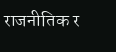राजनीतिक र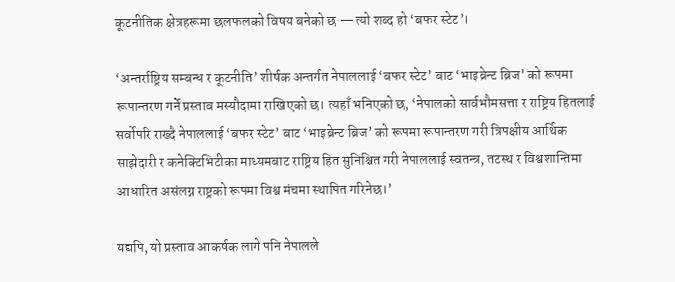कूटनीतिक क्षेत्रहरूमा छलफलको विषय बनेको छ — त्यो शब्द हो ‘बफर स्टेट’।

‘अन्तर्राष्ट्रिय सम्बन्ध र कूटनीति’ शीर्षक अन्तर्गत नेपाललाई ‘बफर स्टेट’ बाट ‘भाइब्रेन्ट ब्रिज’ को रूपमा रूपान्तरण गर्ने प्रस्ताव मस्यौदामा राखिएको छ। त्यहाँ भनिएको छ, ‘नेपालको सार्वभौमसत्ता र राष्ट्रिय हितलाई सर्वोपरि राख्दै नेपाललाई ‘बफर स्टेट’ बाट ‘भाइब्रेन्ट ब्रिज’ को रूपमा रूपान्तरण गरी त्रिपक्षीय आर्थिक साझेदारी र कनेक्टिभिटीका माध्यमबाट राष्ट्रिय हित सुनिश्चित गरी नेपाललाई स्वतन्त्र, तटस्थ र विश्वशान्तिमा आधारित असंलग्न राष्ट्रको रूपमा विश्व मंचमा स्थापित गरिनेछ।’

यद्यपि, यो प्रस्ताव आकर्षक लागे पनि नेपालले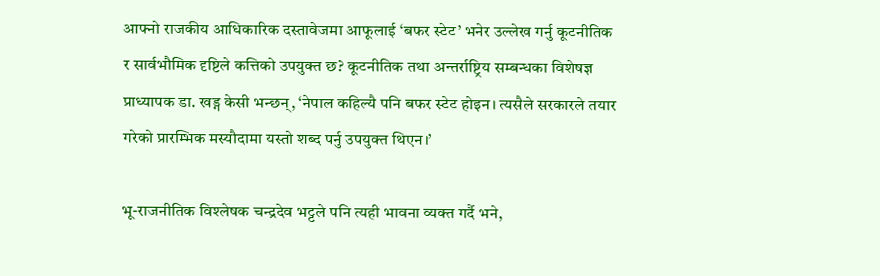आफ्नो राजकीय आधिकारिक दस्तावेजमा आफूलाई ‘बफर स्टेट’ भनेर उल्लेख गर्नु कूटनीतिक र सार्वभौमिक दृष्टिले कत्तिको उपयुक्त छ? कूटनीतिक तथा अन्तर्राष्ट्रिय सम्बन्धका विशेषज्ञ प्राध्यापक डा. खड्ग केसी भन्छन्, ‘नेपाल कहिल्यै पनि बफर स्टेट होइन। त्यसैले सरकारले तयार गरेको प्रारम्भिक मस्यौदामा यस्तो शब्द पर्नु उपयुक्त थिएन।’

भू-राजनीतिक विश्लेषक चन्द्रदेव भट्टले पनि त्यही भावना व्यक्त गर्दै भने,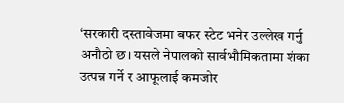‘सरकारी दस्तावेजमा बफर स्टेट भनेर उल्लेख गर्नु अनौठो छ। यसले नेपालको सार्वभौमिकतामा शंका उत्पन्न गर्ने र आफूलाई कमजोर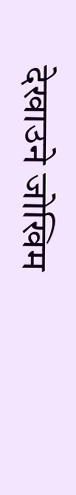देखाउने जोखिम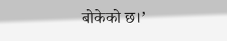बोकेको छ।’